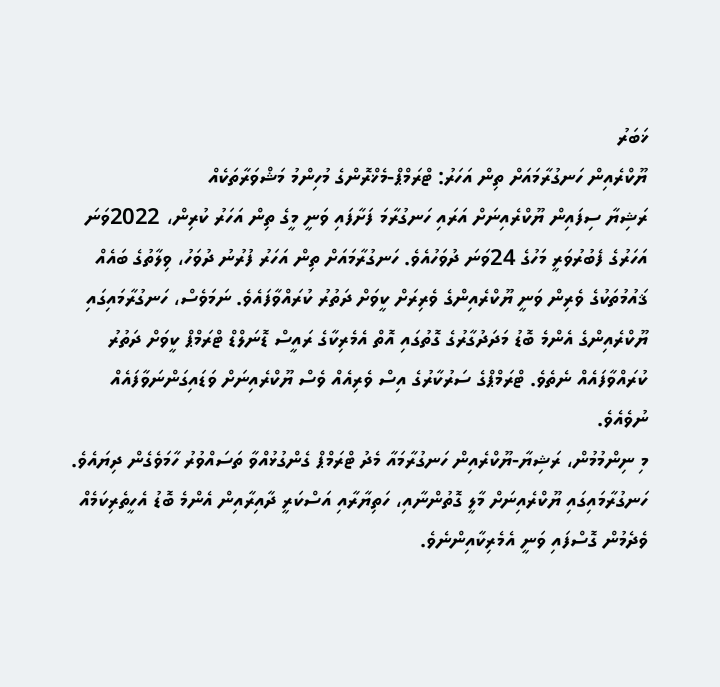ޚަބަރު
ޔޫކްރެއިން ހަނގުރާމައަށް ތިން އަހަރު: ޓްރަމްޕް-މެޚްރޮންގެ މުހިންމު މަޝްވަރާތަކެއް
ރަޝިޔާ ސިފައިން ޔޫކްރެއިނަށް އަރައި ހަނގުރާމަ ފަށާފައި ވަނީ މީގެ ތިން އަހަރު ކުރިން، 2022ވަނަ އަހަރުގެ ފެބުރުވަރީ މަހުގެ 24ވަނަ ދުވަހުއެވެ. ހަނގުރާމައަށް ތިން އަހަރު ފުރުނު ދުވަހު، ވިލާތުގެ ބައެއް ޤައުމުތަކުގެ ވެރިން ވަނީ ޔޫކްރެއިންގެ ވެރިރަށް ކީވަށް ދަތުރު ކުރައްވާފައެވެ. ނަމަވެސް، ހަނގުރާމައިގައި ޔޫކްރެއިންގެ އެންމެ ބޮޑު މަދަދުގާރުގެ ގޮތުގައި އޮތް އެމެރިކާގެ ރައީސް ޑޮނަލްޑް ޓްރަމްޕް ކީވަށް ދަތުރު ކުރައްވާފައެއް ނެތެވެ. ޓްރަމްޕްގެ ސަރުކާރުގެ އިސް ވެރިއެއް ވެސް ޔޫކްރެއިނަށް ވަޑައިގަންނަވާފައެއް ނުވެއެވެ.
މި ނިންމުމުން، ރަޝިޔާ-ޔޫކްރެއިން ހަނގުރާމައާ މެދު ޓްރަމްޕް ގެންގުޅުއްވާ ތަސައްވުރު ހާމަވެގެން ދިޔައެވެ. ހަނގުރާމައިގައި ޔޫކްރެއިނަށް މާލީ ގޮތުންނާއި، ހަތިޔާރާއި އަސްކަރީ ދާއިރާއިން އެންމެ ބޮޑު އެހީތެރިކަމެއް ވެދެމުން ގޮސްފައި ވަނީ އެމެރިކާއިންނެވެ.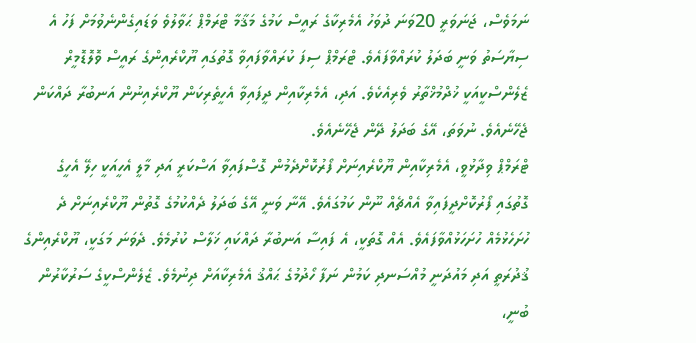ނަމަވެސް، ޖަނަވަރީ 20ވަނަ ދުވަހު އެމެރިކާގެ ރައީސް ކަމުގެ މަޤާމާ ޓްރަމްޕް ޙަވާލުވެ ވަޑައިގެންނެވުމަށް ފަހު އެ ސިޔާސަތު ވަނީ ބަދަލު ކުރައްވާފައެވެ. ޓްރަމްޕް ސިފަ ކުރައްވާފައިވާ ގޮތުގައި ޔޫކްރެއިންގެ ރައީސް ވޮލޮޑޮމީރް ޒެލެންސްކީއަކީ ޚުދްމުޚްތާރު ވެރިއެކެވެ. އަދި، އެމެރިކާއިން ދީފައިވާ އެހީތެރިކަން ޔޫކްރެއިނުން އަނބުރާ ދައްކަން ޖެހޭނެއެވެ. ނުވަތަ، އޭގެ ބަދަލު ދޭން ޖެހޭނެއެވެ.
ޓްރަމްޕް ވިދާޅުވީ، އެމެރިކާއިން ޔޫކްރެއިނަށް ފޯރުކޮށްދެމުން ގޮސްފައިވާ އަސްކަރީ އަދި މާލީ އެހީއަކީ ހިލޭ އެހީގެ ގޮތުގައި ފޯރުކޮށްދީފައިވާ އެއްޗެއް ނޫން ކަމުގައެވެ. އޭނާ ވަނީ އޭގެ ބަދަލު ދެއްކުމުގެ ގޮތުން ޔޫކްރެއިނަށް ދެ ހުށަހެޅުމެއް ހުށަހަޅުއްވާފައެވެ. އެއް ގޮތަކީ، އެ ފައިސާ އަނބުރާ ދައްކައި ޚަލާސް ކުރުމެވެ. ދެވަނަ މަގަކީ، ޔޫކްރެއިންގެ ޤުދުރަތީ އަދި މައުދަނީ މުއްސަނދި ކަމުން ނަފާ ހޯދުމުގެ ޙައްޤު އެމެރިކާއަށް ދިނުމެވެ. ޒެލެންސްކީގެ ސަރުކާރުން ބުނީ،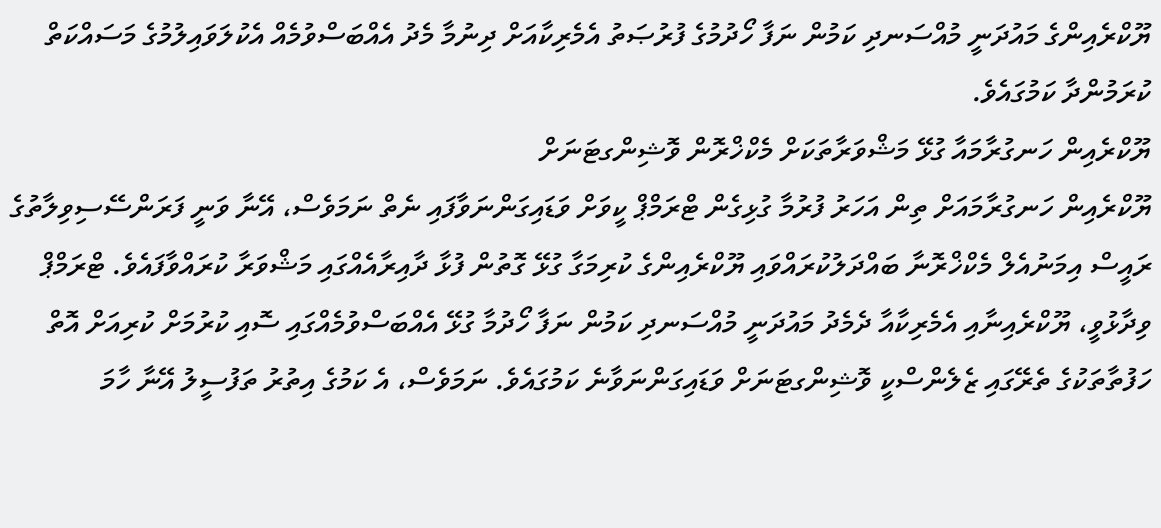ޔޫކްރެއިންގެ މައުދަނީ މުއްސަނދި ކަމުން ނަފާ ހޯދުމުގެ ފުރުޞަތު އެމެރިކާއަށް ދިނުމާ މެދު އެއްބަސްވުމެއް އެކުލަވައިލުމުގެ މަސައްކަތް ކުރަމުންދާ ކަމުގައެވެ.
ޔޫކްރެއިން ހަނގުރާމައާ ގުޅޭ މަޝްވަރާތަކަށް މެކްޚްރޮން ވޮޝިންގޓަނަށް
ޔޫކްރެއިން ހަނގުރާމައަށް ތިން އަހަރު ފުރުމާ ގުޅިގެން ޓްރަމްޕް ކީވަށް ވަޑައިގަންނަވާފައި ނެތް ނަމަވެސް، އޭނާ ވަނީ ފަރަންސޭސިވިލާތުގެ ރައީސް އިމަނުއެލް މެކްޚްރޮނާ ބައްދަލުކުރައްވައި ޔޫކްރެއިންގެ ކުރިމަގާ ގުޅޭ ގޮތުން ފުޅާ ދާއިރާއެއްގައި މަޝްވަރާ ކުރައްވާފައެވެ. ޓްރަމްޕް ވިދާޅުވީ، ޔޫކްރެއިނާއި އެމެރިކާއާ ދެމެދު މައުދަނީ މުއްސަނދި ކަމުން ނަފާ ހޯދުމާ ގުޅޭ އެއްބަސްވުމެއްގައި ސޮއި ކުރުމަށް ކުރިއަށް އޮތް ހަފުތާތަކުގެ ތެރޭގައި ޒެލެންސްކީ ވޮޝިންގޓަނަށް ވަޑައިގަންނަވާނެ ކަމުގައެވެ. ނަމަވެސް، އެ ކަމުގެ އިތުރު ތަފުސީލު އޭނާ ހާމަ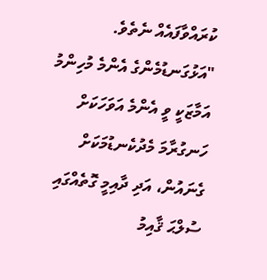ކުރައްވާފައެއް ނެތެވެ.
"އަޅުގަނޑުމެންގެ އެންމެ މުހިންމު އަމާޒަކީ ވީ އެންމެ އަވަހަކަށް ހަނގުރާމަ މެދުކެނޑުމަކަށް ގެނައުން، އަދި ދާއިމީ ގޮތެއްގައި ސުލްޙަ ޤާއިމު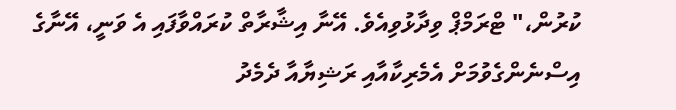ކުރުން،" ޓްރަމްޕް ވިދާޅުވިއެވެ. އޭނާ އިޝާރާތް ކުރައްވާފައި އެ ވަނީ، އޭނާގެ އިސްނެންގެވުމަށް އެމެރިކާއާއި ރަޝިޔާއާ ދެމެދު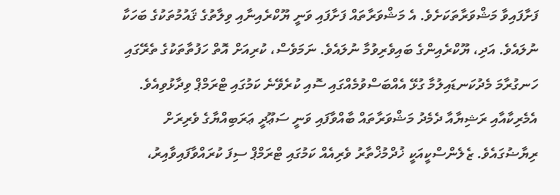ފަށާފައިވާ މަޝްވަރާތަކަށެވެ. އެ މަޝްވަރާތައް ފަށާފައި ވަނީ ޔޫކްރެއިނާއި ވިލާތުގެ ޤައުމުތަކުގެ ބަހަކާ ނުލައެވެ. އަދި، ޔޫކްރެއިންގެ ބައިވެރިވުމާ ނުލައެވެ. ނަމަވެސް، ކުރިއަށް އޮތް ހަފުތާތަކުގެ ތެރޭގައި ހަނގުރާމަ މެދުކަނޑައިލުމާ ގުޅޭ އެއްބަސްވުމެއްގައި ސޮއި ކުރެވޭނެ ކަމުގައި ޓްރަމްޕް ވިދާޅުވިއެވެ.
އެމެރިކާއާއި ރަޝިޔާއާ ދެމެދު މަޝްވަރާތައް ބާއްވާފައި ވަނީ ސަޢޫދީ ޢަރަބިއްޔާގެ ވެރިރަށް ރިޔާޟުގައެވެ. ޒެލެންސްކީއަކީ ޚުދްމުޚްތާރު ވެރިއެއް ކަމުގައި ޓްރަމްޕް ސިފަ ކުރައްވާފައިވާއިރު،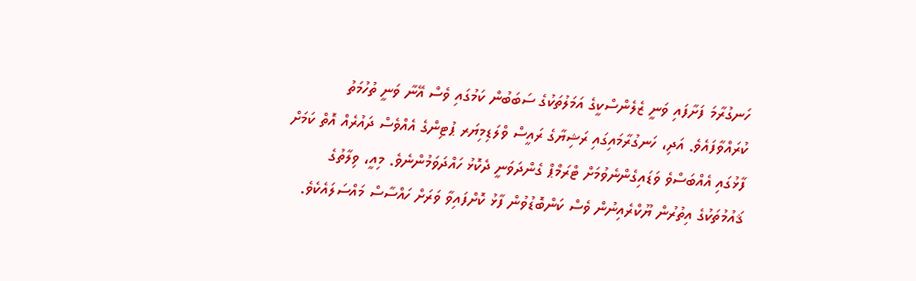ހަނގުރާމަ ފަށާފައި ވަނީ ޒެލެންސްކީގެ އަމަލުތަކުގެ ސަބަބުން ކަމުގައި ވެސް އޭނާ ވަނީ ތުހުމަތު ކުރައްވާފައެވެ. އަދި، ހަނގުރާމައިގައި ރަޝިޔާގެ ރައީސް ވްލަޑިމިޔަރ ޕުޓިންގެ އެއްވެސް ދައުރެއް އޮތް ކަމަށް ފާޅުގައި އެއްބަސްވެ ވަޑައިގެންނެވުމަށް ޓްރަމްޕް ގެންދަވަނީ ދެކޮޅު ހައްދަވަމުންނެވެ. މިއީ، ވިލާތުގެ ޤައުމުތަކުގެ އިތުރުން ޔޫކްރެއިނުން ވެސް ކަންބޮޑުވުން ފާޅު ކޮށްފައިވާ ވަރަށް ހައްސާސް މައްސަލައެކެވެ.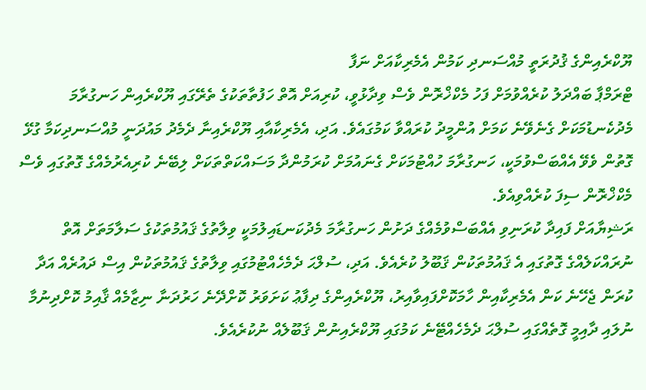ޔޫކްރެއިންގެ ޤުދުރަތީ މުއްސަނދި ކަމުން އެމެރިކާއަށް ނަފާ
ޓްރަމްޕާ ބައްދަލު ކުރެއްވުމަށް ފަހު މެކްޚްރޮން ވެސް ވިދާޅުވީ، ކުރިއަށް އޮތް ހަފުތާތަކުގެ ތެރޭގައި ޔޫކްރެއިން ހަނގުރާމަ މެދުކެނޑުމަކަށް ގެނެވޭނެ ކަމަށް އުންމީދު ކުރައްވާ ކަމުގައެވެ. އަދި، އެމެރިކާއާއި ޔޫކްރެއިނާ ދެމެދު މައުދަނީ މުއްސަނދިކަމާ ގުޅޭ ގޮތުން ވެވޭ އެއްބަސްވުމަކީ، ހަނގުރާމަ ހުއްޓުމަކަށް ގެނައުމަށް ކުރަމުންދާ މަސައްކަތްތަކަށް ލިބޭނެ ކުރިއެރުމެއްގެ ގޮތުގައި ވެސް މެކްޚްރޮން ސިފަ ކުރެއްވިއެވެ.
ރަޝިޔާއަށް ފައިދާ ކުރަނިވި އެއްބަސްވުމެއްގެ ދަށުން ހަނގުރާމަ މެދުކަނޑައިލުމަކީ ވިލާތުގެ ޤައުމުތަކުގެ ސަލާމަތަށް އޮތް ނުރައްކަލެއްގެ ގޮތުގައި އެ ޤައުމުތަކުން ޤަބޫލު ކުރެއެވެ. އަދި، ސުލްޙަ ދެމެހެއްޓުމުގައި ވިލާތުގެ ޤައުމުތަކުން އިސް ދައުރެއް އަދާ ކުރަން ޖެހޭނެ ކަން އެމެރިކާއިން ހާމަކޮށްފައިވާއިރު، ޔޫކްރެއިންގެ ދިފާޢު ކަށަވަރު ކޮށްދޭނެ ހަރުދަނާ ނިޒާމެއް ޤާއިމު ކޮށްދިނުމާ ނުލައި ދާއިމީ ގޮތެއްގައި ސުލްޙަ ދެމެހެއްޓޭނެ ކަމުގައި ޔޫކްރެއިނުން ޤަބޫލެއް ނުކުރެއެވެ.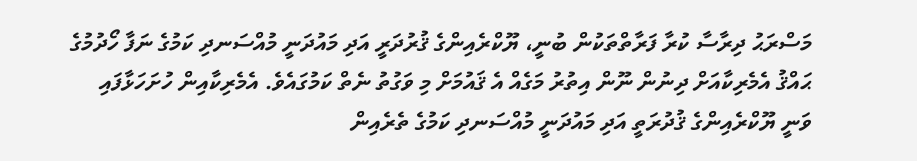މަސްރަޙު ދިރާސާ ކުރާ ފަރާތްތަކުން ބުނީ، ޔޫކްރެއިންގެ ޤުރުދަރީ އަދި މައުދަނީ މުއްސަނދި ކަމުގެ ނަފާ ހޯދުމުގެ ޙައްޤު އެމެރިކާއަށް ދިނުން ނޫން އިތުރު މަގެއް އެ ޤައުމަށް މި ވަގުތު ނެތް ކަމުގައެވެ. އެމެރިކާއިން ހުށަހަޅާފައި ވަނީ ޔޫކްރެއިންގެ ޤުދުރަތީ އަދި މައުދަނީ މުއްސަނދި ކަމުގެ ތެރެއިން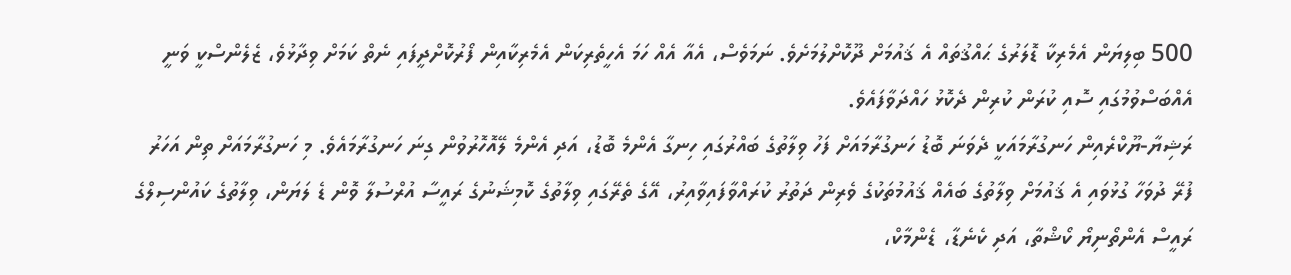500 ބިލިޔަން އެމެރިކާ ޑޮލަރުގެ ޙައްޤުތައް އެ ޤައުމަށް ދޫކޮށްލުމަށެވެ. ނަމަވެސް، އެއާ އެއް ހަމަ އެހީތެރިކަން އެމެރިކާއިން ފޯރުކޮށްދީފައި ނެތް ކަމަށް ވިދާޅުވެ، ޒެލެންސްކީ ވަނީ އެއްބަސްވުމުގައި ސޮއި ކުރަން ކުރިން ދެކޮޅު ހައްދަވާފައެވެ.
ރަޝިޔާ-ޔޫކްރެއިން ހަނގުރާމައަކީ ދެވަނަ ބޮޑު ހަނގުރާމައަށް ފަހު ވިލާތުގެ ބައްރުގައި ހިނގާ އެންމެ ބޮޑު، އަދި އެންމެ ލޭއޮހޮރުވުން ގިނަ ހަނގުރާމައެވެ. މި ހަނގުރާމައަށް ތިން އަހަރު ފުރޭ ދުވަހާ ގުޅުވައި އެ ޤައުމަށް ވިލާތުގެ ބައެއް ޤައުމުތަކުގެ ވެރިން ދަތުރު ކުރައްވާފައިވާއިރު، އޭގެ ތެރޭގައި ވިލާތުގެ ކޮމިޝަނުގެ ރައީސާ އުރްސުލާ ވޮން ޑެ ލަޔަން، ވިލާތުގެ ކައުންސިލްގެ ރައީސް އެންތޯނިޔޯ ކޯޝްތާ، އަދި ކެނެޑާ، ޑެންމާކް،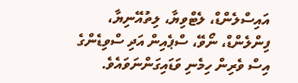އައިސްލެންޑް، ލެޓްވިޔާ، ލިތުއޭނިޔާ، ފިންލެންޑް، ނޯވޭ، ސްޕެއިން އަދި ސްވިޑެންގެ އިސް ވެރިން ހިމެނި ވަޑައިގަންނަވައެވެ.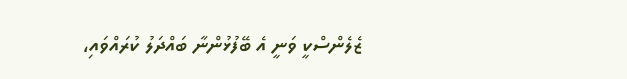ޒެލެންސްކީ ވަނީ އެ ބޭފުޅުންނާ ބައްދަލު ކުރައްވައި،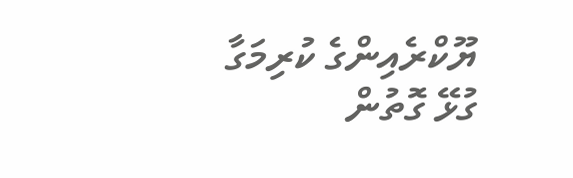ޔޫކްރެއިންގެ ކުރިމަގާ ގުޅޭ ގޮތުން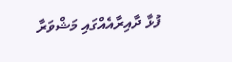ފުޅާ ދާއިރާއެއްގައި މަޝްވަރާ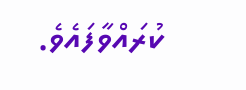ކުރައްވާފައެވެ.